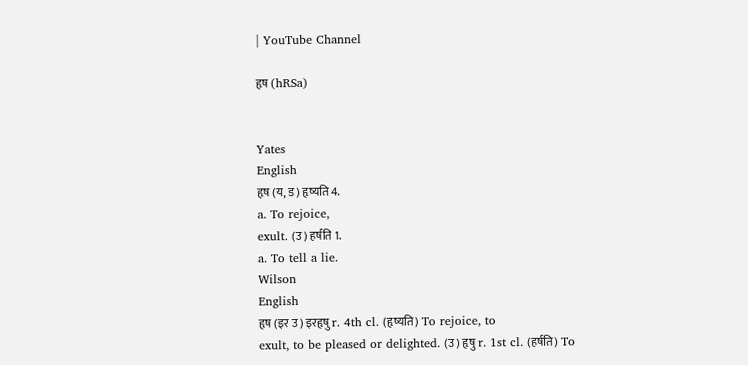| YouTube Channel

हृष (hRSa)


Yates
English
हृष (य, ड) हृष्यति 4.
a. To rejoice,
exult. (उ) हर्षति 1.
a. To tell a lie.
Wilson
English
हृष (इर उ) इरहृषु r. 4th cl. (हृष्यति) To rejoice, to
exult, to be pleased or delighted. (उ) हृषु r. 1st cl. (हर्षति) To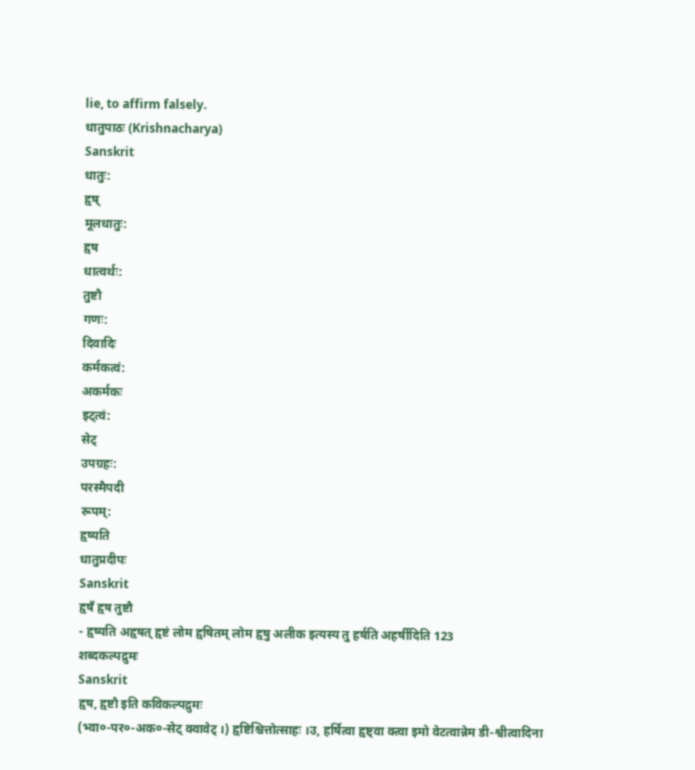lie, to affirm falsely.
धातुपाठः (Krishnacharya)
Sanskrit
धातुः:
हृष्
मूलधातुः:
हृष
धात्वर्थः:
तुष्टौ
गणः:
दिवादिः
कर्मकत्वं:
अकर्मकः
इट्त्वं:
सेट्
उपग्रहः:
परस्मैपदी
रूपम्:
हृष्यति
धातुप्रदीपः
Sanskrit
हृषँ हृष तुष्टौ
- हृष्यति अहृषत् हृष्टं लोम हृषितम् लोम हृषु अलीक इत्यस्य तु हर्षति अहर्षीदिति 123
शब्दकल्पद्रुमः
Sanskrit
हृष, हृष्टौ इति कविकल्पद्रुमः
(भ्वा०-पर०-अक०-सेट् क्वावेट् ।) हृष्टिश्चित्तोत्साहः ।उ, हर्षित्वा हृष्ट्वा क्त्वा इमो वेटत्वान्नेम डी-श्वीत्वादिना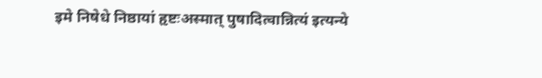इमे निषेधे निष्ठायां हृष्टःअस्मात् पुषादित्वान्नित्यं इत्यन्ये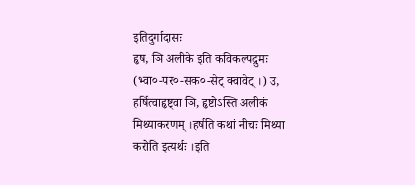इतिदुर्गादासः
हृष, ञि अलीके इति कविकल्पद्रुमः
(भ्वा०-पर०-सक०-सेट् क्वावेट् ।) उ, हर्षित्वाहृष्ट्वा ञि, हृष्टोऽस्ति अलीकं मिथ्याकरणम् ।हर्षति कथां नीचः मिथ्या करोति इत्यर्थः ।इति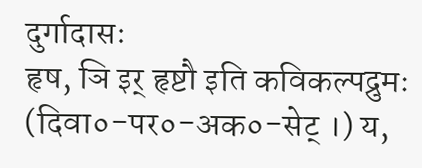दुर्गादासः
हृष, ञि इर् हृष्टौ इति कविकल्पद्रुमः
(दिवा०-पर०-अक०-सेट् ।) य,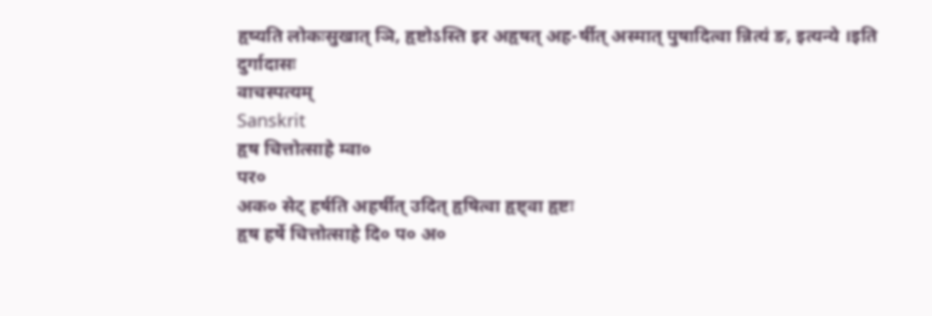हृष्यति लोकःसुखात् ञि, हृष्टोऽस्ति इर अहृषत् अह-र्षीत् अस्मात् पुषादित्वा न्नित्यं ङ, इत्यन्ये ।इति दुर्गादासः
वाचस्पत्यम्
Sanskrit
हृष चित्तोत्साहे म्वा०
पर०
अक० सेट् हर्षति अहर्षीत् उदित् हृषित्वा हृष्ट्वा हृष्टः
हृष हर्षे चित्तोत्साहे दि० प० अ०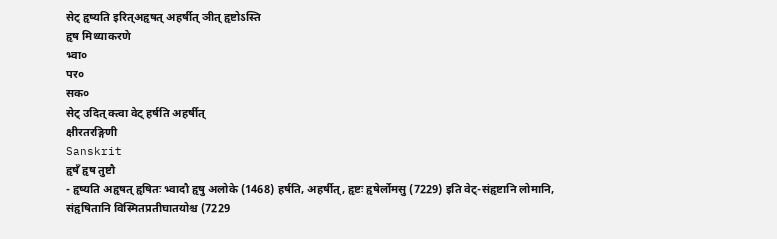सेट् हृष्यति इरित्अहृषत् अहर्षीत् ञीत् हृष्टोऽस्ति
हृष मिथ्याकरणे
भ्वा०
पर०
सक०
सेट् उदित् क्त्वा वेट् हर्षति अहर्षीत्
क्षीरतरङ्गिणी
Sanskrit
हृषँ हृष तुष्टौ
- हृष्यति अहृषत् हृषितः भ्वादौ हृषु अलोके (1468) हर्षति, अहर्षीत्, हृष्टः हृषेर्लोमसु (7229) इति वेट्-संहृष्टानि लोमानि, संहृषितानि विस्मितप्रतीघातयोश्च (7229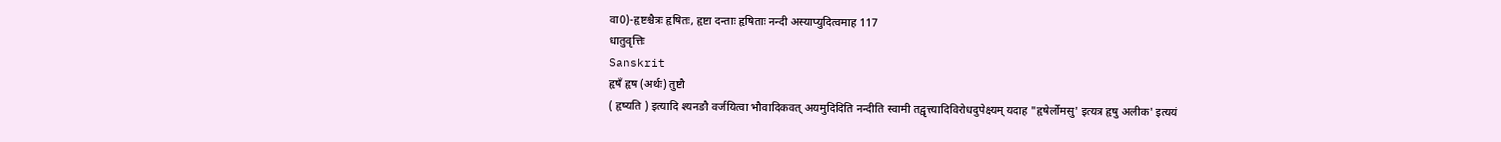वा0)-हृष्टश्चैत्रः हृषितः, हृष्टा दन्ताः हृषिताः नन्दी अस्याप्युदित्वमाह 117
धातुवृत्तिः
Sanskrit
हृषँ हृष (अर्थः) तुष्टौ
( हृष्यति ) इत्यादि श्यनङौ वर्जयित्वा भौवादिकवत् अयमुदिदिति नन्दीति स्वामी तद्वृत्त्यादिविरोधदुपेक्ष्यम् यदाह "हृषेर्लोमसु' इत्यत्र हृषु अलीक' इत्ययं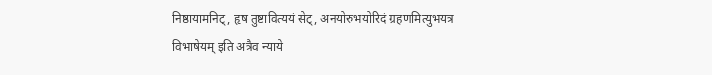निष्ठायामनिट्, हृष तुष्टावित्ययं सेट्, अनयोरुभयोरिदं ग्रहणमित्युभयत्र विभाषेयम् इति अत्रैव न्याये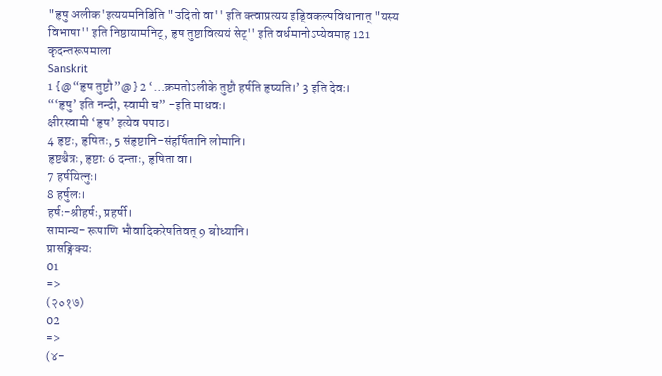"हृषु अलीक'इत्ययमनिडिति "उदितो वा'' इति क्त्वाप्रत्यय इड्विकल्पविधानात् "यस्य विभाषा'' इति निष्ठायामनिट्, हृष तुष्टावित्ययं सेट्'' इति वर्धमानोऽप्येवमाह 121
कृदन्तरूपमाला
Sanskrit
1 {@“हृष तुष्टौ”@} 2 ‘…क्रमतोऽलीके तुष्टौ हर्षति हृष्यति।’ 3 इति देवः।
“‘हृषु’ इति नन्दी, स्वामी च” -इति माधवः।
क्षीरस्वामी ‘हृष’ इत्येव पपाठ।
4 हृष्टः, हृषितः, 5 संहृष्टानि-संहर्षितानि लोमानि।
हृष्टश्चैत्रः, हृष्टाः 6 दन्ताः, हृषिता वा।
7 हर्षयित्नुः।
8 हर्षुलः।
हर्षः-श्रीहर्षः, प्रहर्षी।
सामान्य- रूपाणि भौवादिकरेषतिवत् 9 बोध्यानि।
प्रासङ्गिक्यः
01
=>
(२०१७)
02
=>
(४-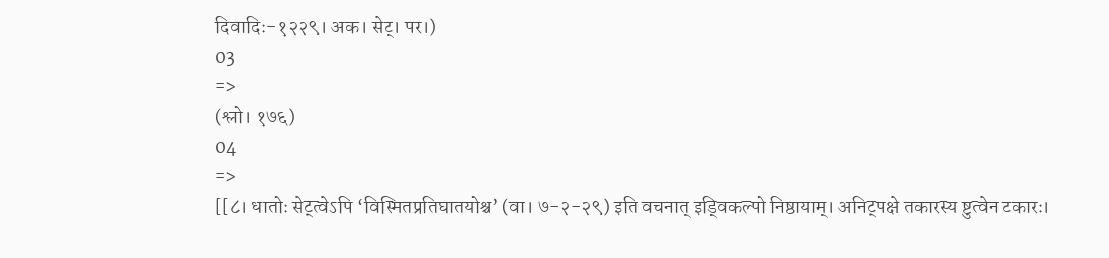दिवादिः-१२२९। अक। सेट्। पर।)
03
=>
(श्लो। १७६)
04
=>
[[८। धातोः सेट्त्वेऽपि ‘विस्मितप्रतिघातयोश्च’ (वा। ७-२-२९) इति वचनात् इड्विकल्पो निष्ठायाम्। अनिट्पक्षे तकारस्य ष्टुत्वेन टकारः।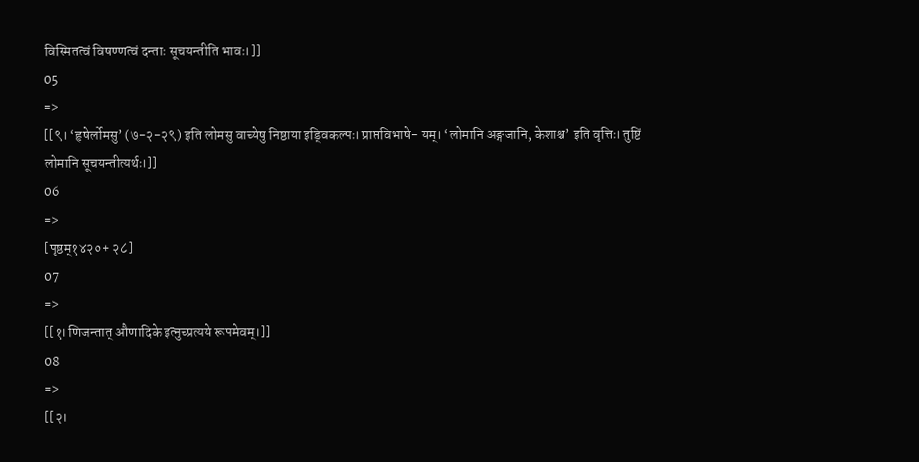विस्मितत्वं विषण्णत्वं दन्ताः सूचयन्तीति भावः।]]
05
=>
[[९। ‘हृषेर्लोमसु’ (७-२-२९) इति लोमसु वाच्येषु निष्ठाया इड्विकल्पः। प्राप्तविभाषे- यम्। ‘लोमानि अङ्गजानि, केशाश्च’ इति वृत्तिः। तुष्टिं लोमानि सूचयन्तीत्यर्थः।]]
06
=>
[पृष्ठम्१४२०+ २८]
07
=>
[[१। णिजन्तात् औणादिके इत्नुच्प्रत्यये रूपमेवम्।]]
08
=>
[[२।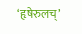‘हृषेरुलच्’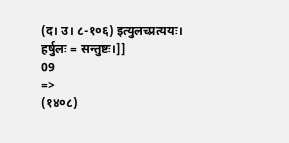(द। उ। ८-१०६) इत्युलच्प्रत्ययः। हर्षुलः = सन्तुष्टः।]]
09
=>
(१४०८)